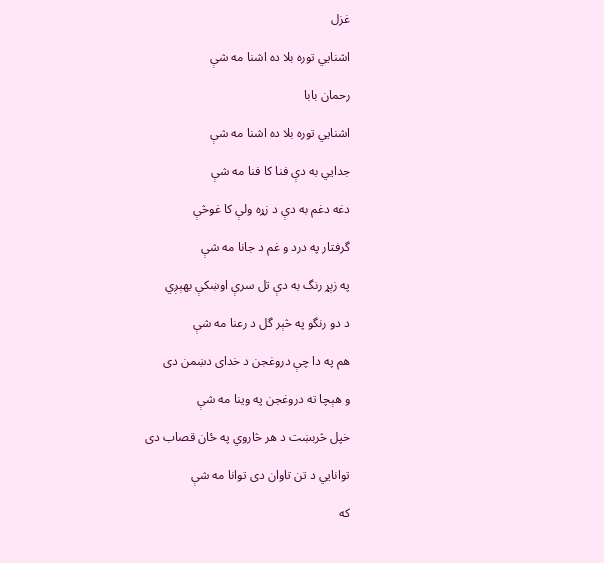غزل

اشنايي توره بلا ده اشنا مه شې

رحمان بابا

اشنايي توره بلا ده اشنا مه شې

جدايي به دې فنا کا فنا مه شې

دغه دغم به دې د زړه ولې کا غوڅې

گرفتار په درد و غم د جانا مه شې

په زېړ رنگ به دې تل سرې اوښکې بهېږي

د دو رنگو په څېر گل د رعنا مه شې

هم په دا چې دروغجن د خدای دښمن دی

و هېچا ته دروغجن په وينا مه شې

خپل څربښت د هر څاروي په ځان قصاب دی

توانايي د تن تاوان دی توانا مه شې

که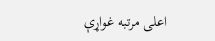اعلی مرتبه غواړې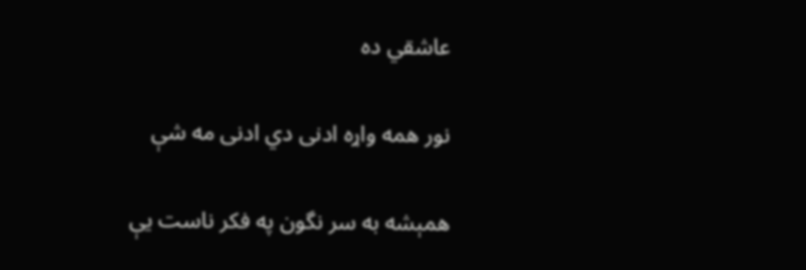عاشقي ده

نور همه واړه ادنی دي ادنی مه شې

همېشه به سر نگون په فکر ناست يې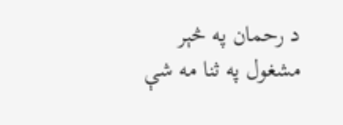د رحمان په څېر مشغول په ثنا مه شې